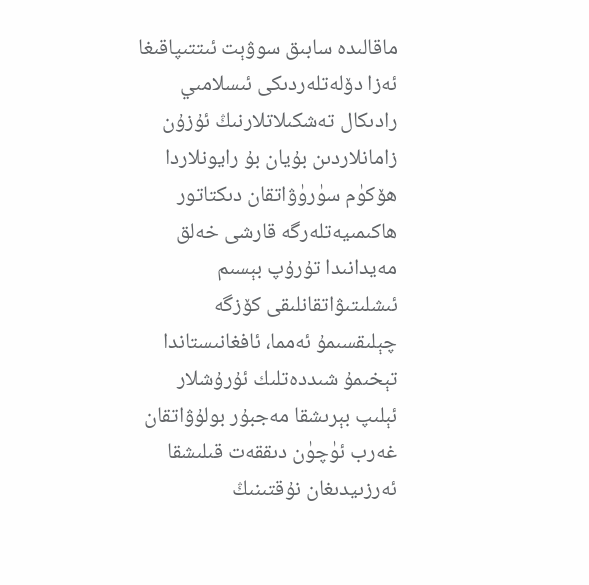ماقالىدە سابىق سوۋېت ئىتتىپاقىغا ئەزا دۆلەتلەردىكى ئىسلامىي رادىكال تەشكىلاتلارنىڭ ئۇزۇن زامانلاردىن بۇيان بۇ رايونلاردا ھۆكۈم سۈرۈۋاتقان دىكتاتور ھاكىمىيەتلەرگە قارشى خەلق مەيدانىدا تۇرۇپ بېسىم ئىشلىتىۋاتقانلىقى كۆزگە چېلىقسىمۇ ئەمما، ئافغانىستاندا تېخىمۇ شىددەتلىك ئۇرۇشلار ئېلىپ بېرىشقا مەجبۇر بولۇۋاتقان غەرب ئۈچۈن دىققەت قىلىشقا ئەرزىيدىغان نۇقتىنىڭ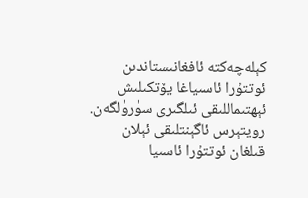كېلەچەكتە ئافغانىستاندىن ئوتتۇرا ئاسىياغا يۆتكىلىش ئېھتىماللىقى ئىلگىرى سۈرۈلگەن.
رويتېرس ئاگېنتلىقى ئېلان قىلغان ئوتتۇرا ئاسىيا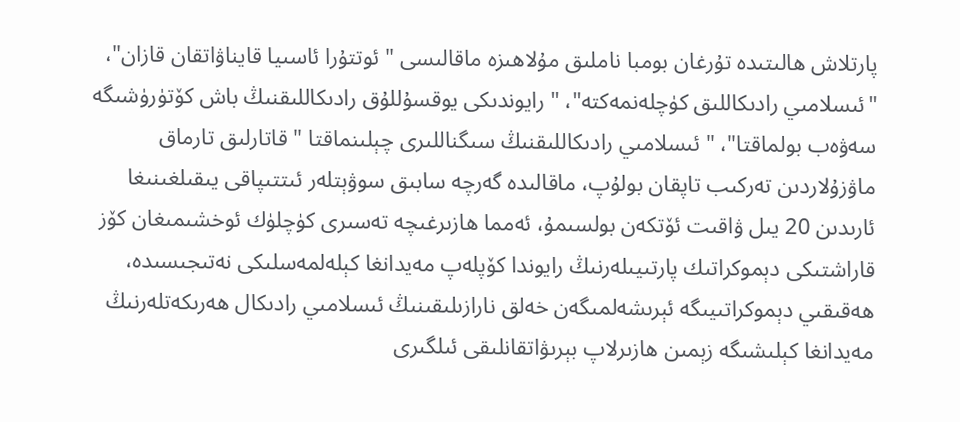پارتلاش ھالىتىدە تۇرغان بومبا ناملىق مۇلاھىزە ماقالىسى " ئوتتۇرا ئاسىيا قايناۋاتقان قازان"، "ئىسلامىي رادىكاللىق كۈچلەنمەكتە"، " رايوندىكى يوقسۇللۇق رادىكاللىقنىڭ باش كۆتۈرۈشىگە سەۋەب بولماقتا"، " ئىسلامىي رادىكاللىقنىڭ سىگناللىرى چېلىنماقتا " قاتارلىق تارماق ماۋزۇلاردىن تەركىب تاپقان بولۇپ، ماقالىدە گەرچە سابىق سوۋېتلەر ئىتتىپاقى يىقىلغىنىغا ئارىدىن 20 يىل ۋاقىت ئۆتكەن بولسىمۇ، ئەمما ھازىرغىچە تەسىرى كۈچلۈك ئوخشىمىغان كۆز قاراشتىكى دېموكراتىك پارتىيىلەرنىڭ رايوندا كۆپلەپ مەيدانغا كېلەلمەسلىكى نەتىجىسىدە، ھەقىقىي دېموكراتىيىگە ئېرىشەلمىگەن خەلق نارازىلىقىنىڭ ئىسلامىي رادىكال ھەرىكەتلەرنىڭ مەيدانغا كېلىشىگە زېمىن ھازىرلاپ بېرىۋاتقانلىقى ئىلگىرى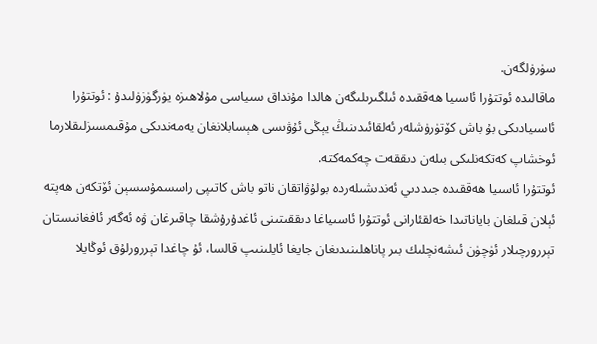سۈرۈلگەن.
ماقالىدە ئوتتۇرا ئاسىيا ھەققىدە ئىلگىرىلىگەن ھالدا مۇنداق سىياسى مۇلاھىزە يۈرگۈزۈلىدۇ : ئوتتۇرا ئاسىيادىكى بۇ باش كۆتۈرۈشلەر ئەلقائىدىنىڭ يېڭى ئۇۋىسى ھېسابلانغان يەمەندىكى مۇقىمسىزلىقلارما ئوخشاپ كەتكەنلىكى بىلەن دىققەت چەكمەكتە.
ئوتتۇرا ئاسىيا ھەققىدە جىددىي ئەندىشىلەردە بولۇۋاتقان ناتو باش كاتىپى راسسمۇسسېن ئۆتكەن ھەپتە ئېلان قىلغان باياناتىدا خەلقئارانى ئوتتۇرا ئاسىياغا دىققىتىنى ئاغدۇرۇشقا چاقىرغان ۋە ئەگەر ئافغانىستان تېررورچىلار ئۈچۈن ئىشەنچلىك بىر پاناھلىنىدىغان جايغا ئايلىنىپ قالسا، ئۇ چاغدا تېررورلۇق ئوڭايلا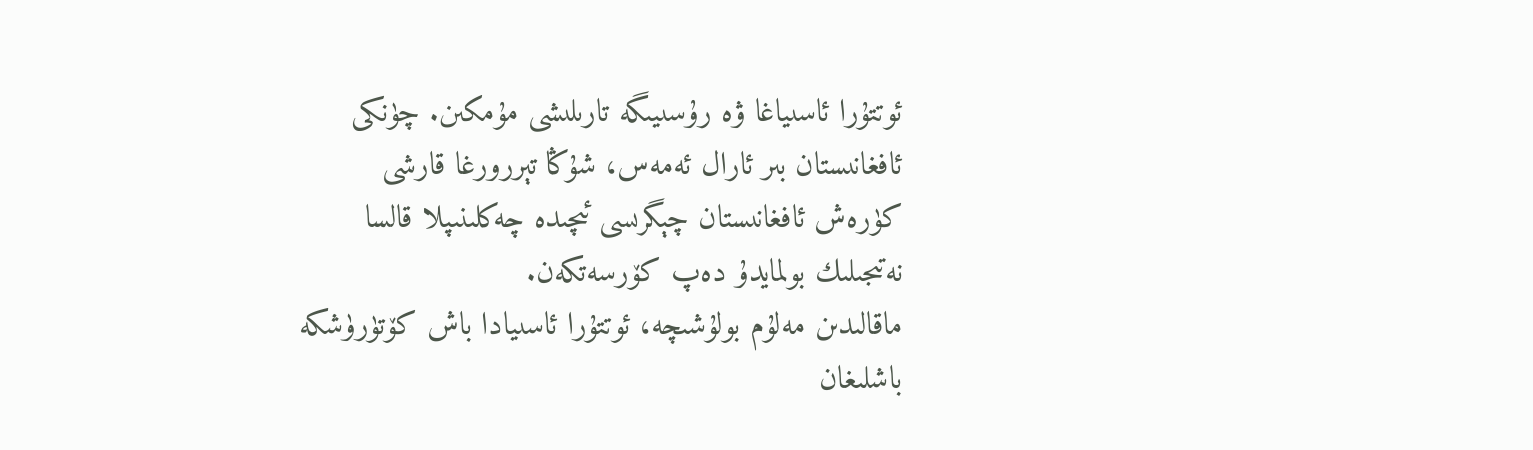ئوتتۇرا ئاسىياغا ۋە رۇسىيىگە تارىلىشى مۇمكىن. چۈنكى ئافغانىستان بىر ئارال ئەمەس، شۇڭا تېررورغا قارشى كۈرەش ئافغانىستان چېگرىسى ئىچىدە چەكلىنىپلا قالسا نەتىجىلىك بولمايدۇ دەپ كۆرسەتكەن.
ماقالىدىن مەلۇم بولۇشىچە، ئوتتۇرا ئاسىيادا باش كۆتۈرۈشكە باشلىغان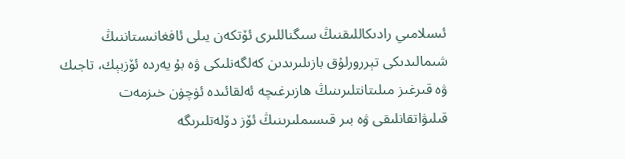ئىسلامىي رادىكاللىقنىڭ سىگناللىرى ئۆتكەن يىلى ئافغانىستاننىڭ شىمالىدىكى تېررورلۇق بازىلىرىدىن كەلگەنلىكى ۋە بۇ يەردە ئۆزبېك، تاجىك ۋە قىرغىز مىلىتانتلىرىنىڭ ھازىرغىچە ئەلقائىدە ئۈچۈن خىزمەت قىلىۋاتقانلىقى ۋە بىر قىسىملىرىنىڭ ئۆز دۆلەتلىرىگە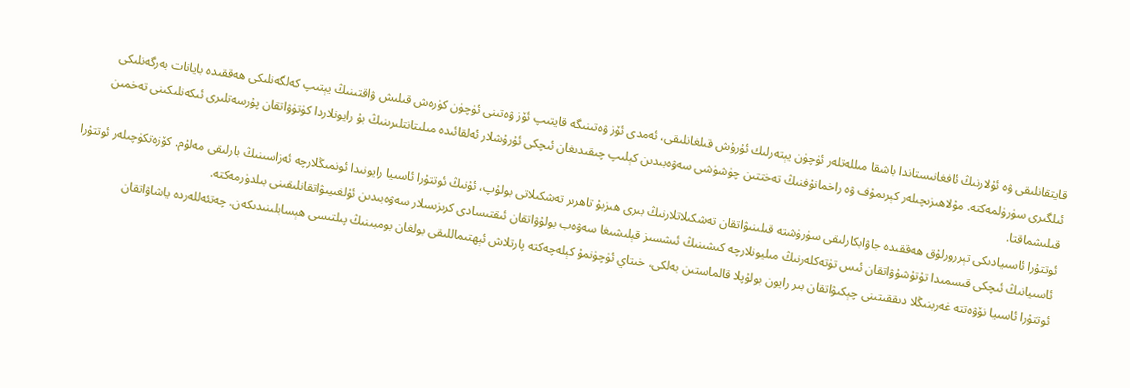قايتقانلىقى ۋە ئۇلارنىڭ ئافغانىستاندا باشقا مىللەتلەر ئۈچۈن يېتەرلىك ئۇرۇش قىلغانلىقى، ئەمدى ئۆز ۋەتىنىگە قايتىپ ئۆز ۋەتىنى ئۈچۈن كۈرەش قىلىش ۋاقتىنىڭ يېتىپ كەلگەنلىكى ھەققىدە بايانات بەرگەنلىكى ئىلگىرى سۈرۈلمەكتە. مۇلاھىزىچىلەر كېرىمۇف ۋە راخمانۇفنىڭ تەختتىن چۈشۈشى سەۋەبىدىن كېلىپ چىقىدىغان ئىچكى ئۇرۇشلار ئەلقائىدە مىلىتانتلىرىنىڭ بۇ رايونلاردا كۈتۈۋاتقان پۇرسەتلىرى ئىكەنلىكىنى تەخمىن قىلىشماقتا.
ئوتتۇرا ئاسىيادىكى تېررورلۇق ھەققىدە جاۋابكارلىقى سۈرۈشتە قىلىنىۋاتقان تەشكىلاتلارنىڭ بىرى ھىزبۇ تاھرىر تەشكىلاتى بولۇپ، ئۇنىڭ ئوتتۇرا ئاسىيا رايونىدا ئونمىڭلارچە ئەزاسىنىڭ بارلىقى مەلۇم. كۆزەتكۈچىلەر ئوتتۇرا ئاسىيانىڭ ئىچكى قىسمىدا تۇتۇشۇۋاتقان ئىس تۈتەكلەرنىڭ مىليونلارچە كىشىنىڭ ئىشسىز قېلىشىغا سەۋەب بولۇۋاتقان ئىقتىسادى كرىزىسلار سەۋەبىدىن ئۇلغىيىۋاتقانلىقىنى بىلدۈرمەكتە.
ئوتتۇرا ئاسىيا نۆۋەتتە غەربنىڭلا دىققىتىنى چېكىۋاتقان بىر رايون بولۇپلا قالماستىن بەلكى، خىتاي ئۈچۈنمۇ كېلەچەكتە پارتلاش ئېھتىماللىقى بولغان بومبىنىڭ پىلتىسى ھېسابلىنىدىكەن. چەتئەللەردە ياشاۋاتقان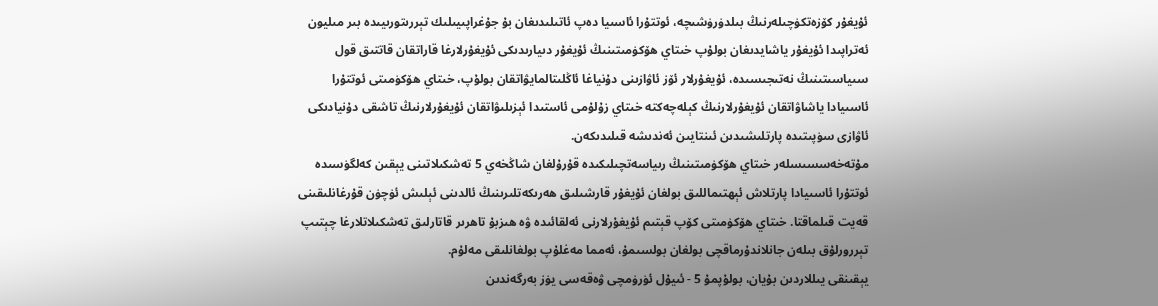ئۇيغۇر كۆزەتكۈچىلەرنىڭ بىلدۈرۈشىچە، ئوتتۇرا ئاسىيا دەپ ئاتىلىدىغان بۇ جۇغراپىيىلىك تېررىتورىيىدە بىر مىليون ئەتراپىدا ئۇيغۇر ياشايدىغان بولۇپ خىتاي ھۆكۈمىتىنىڭ ئۇيغۇر دىيارىدىكى ئۇيغۇرلارغا قاراتقان قاتتىق قول سىياسىتىنىڭ نەتىجىسىدە، ئۇيغۇرلار ئۆز ئاۋازىنى دۇنياغا ئاڭلىتالمايۋاتقان بولۇپ، خىتاي ھۆكۈمىتى ئوتتۇرا ئاسىيادا ياشاۋاتقان ئۇيغۇرلارنىڭ كېلەچەكتە خىتاي زۇلۇمى ئاستىدا ئېزىلىۋاتقان ئۇيغۇرلارنىڭ تاشقى دۇنيادىكى ئاۋازى سۈپىتىدە پارتلىشىدىن ئىنتايىن ئەندىشە قىلىدىكەن.
مۇتەخەسسىسلەر خىتاي ھۆكۈمىتىنىڭ رىياسەتچىلىكىدە قۇرۇلغان شاڭخەي 5 تەشكىلاتىنى يېقىن كەلگۈسىدە ئوتتۇرا ئاسىيادا پارتلاش ئېھتىماللىق بولغان ئۇيغۇر قارشىلىق ھەرىكەتلىرىنىڭ ئالدىنى ئېلىش ئۈچۈن قۇرغانلىقىنى قەيت قىلماقتا. خىتاي ھۆكۈمىتى كۆپ قېتىم ئۇيغۇرلارنى ئەلقائىدە ۋە ھىزبۇ تاھرىر قاتارلىق تەشكىلاتلارغا چېتىپ تېررورلۇق بىلەن جانلاندۇرماقچى بولغان بولسىمۇ، ئەمما مەغلۇپ بولغانلىقى مەلۇم.
يېقىنقى يىللاردىن بۇيان، بولۇپمۇ 5 - ئىيۇل ئۈرۈمچى ۋەقەسى يۈز بەرگەندىن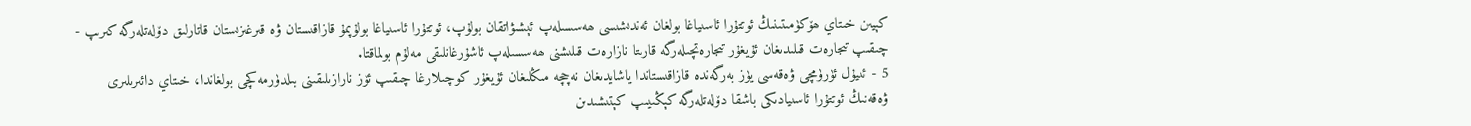كېيىن خىتاي ھۆكۈمىتىنىڭ ئوتتۇرا ئاسىياغا بولغان ئەندىشىسى ھەسسىلەپ ئېشىۋاتقان بولۇپ، ئوتتۇرا ئاسىياغا بولۇپمۇ قازاقىستان ۋە قىرغىزىستان قاتارلىق دۆلەتلەرگە كىرىپ - چىقىپ تىجارەت قىلىدىغان ئۇيغۇر تىجارەتچىلەرگە قارىتا نازارەت قىلىشنى ھەسسىلەپ ئاشۇرغانلىقى مەلۇم بولماقتا.
5 - ئىيۇل ئۈرۈمچى ۋەقەسى يۈز بەرگەندە قازاقىستاندا ياشايدىغان نەچچە مىڭلىغان ئۇيغۇر كوچىلارغا چىقىپ ئۆز نارازىلىقىنى بىلدۈرمەكچى بولغاندا، خىتاي دائىرىلىرى ۋەقەنىڭ ئوتتۇرا ئاسىيادىكى باشقا دۆلەتلەرگە كېڭىيىپ كېتىشىدىن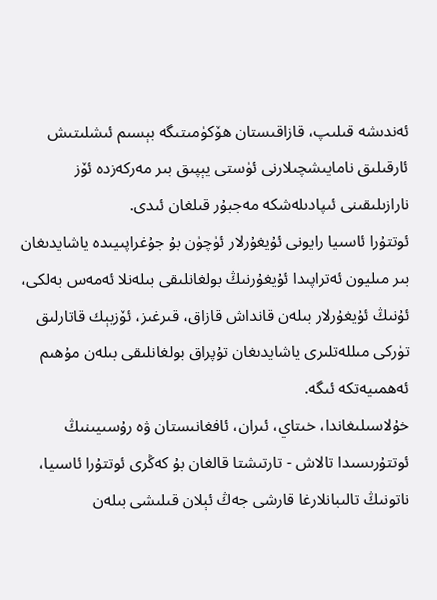ئەندىشە قىلىپ، قازاقىستان ھۆكۈمىتىگە بېسىم ئىشلىتىش ئارقىلىق نامايىشچىلارنى ئۈستى يېپىق بىر مەركەزدە ئۆز نارازىلىقىنى ئىپادىلەشكە مەجبۇر قىلغان ئىدى.
ئوتتۇرا ئاسىيا رايونى ئۇيغۇرلار ئۈچۈن بۇ جۇغراپىيىدە ياشايدىغان بىر مىليون ئەتراپىدا ئۇيغۇرنىڭ بولغانلىقى بىلەنلا ئەمەس بەلكى، ئۇنىڭ ئۇيغۇرلار بىلەن قانداش قازاق، قىرغىز، ئۆزبېك قاتارلىق تۈركى مىللەتلىرى ياشايدىغان تۇپراق بولغانلىقى بىلەن مۇھىم ئەھمىيەتكە ئىگە.
خۇلاسىلىغاندا، خىتاي، ئىران، ئافغانىستان ۋە رۇسىيىنىڭ ئوتتۇرىسىدا تالاش - تارتىشتا قالغان بۇ كەڭرى ئوتتۇرا ئاسىيا، ناتونىڭ تالىبانلارغا قارشى جەڭ ئېلان قىلىشى بىلەن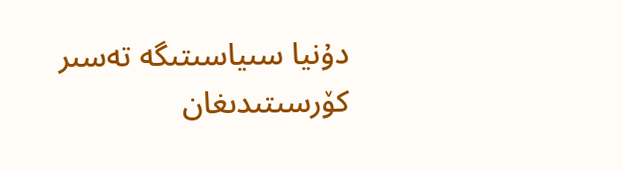دۇنيا سىياسىتىگە تەسىر كۆرسىتىدىغان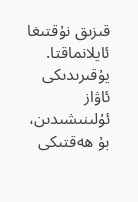قىزىق نۇقتىغا ئايلانماقتا.
يۇقىرىدىكى ئاۋاز ئۇلىنىشىدىن، بۇ ھەقتىكى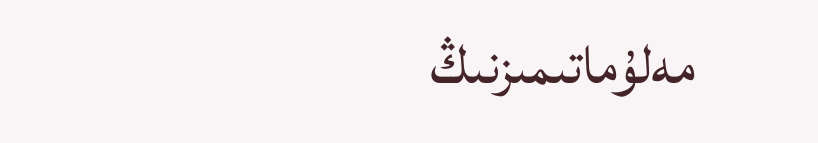مەلۇماتىمىزنىڭ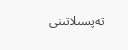تەپسىلاتىنى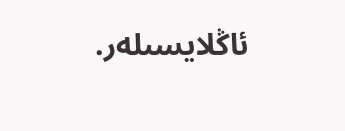ئاڭلايسىلەر.